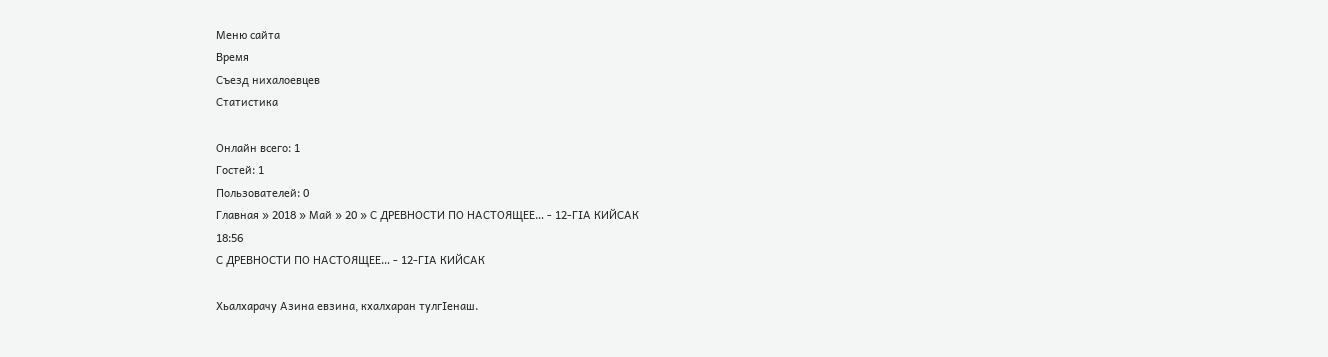Меню сайта
Время
Съезд нихалоевцев
Статистика

Онлайн всего: 1
Гостей: 1
Пользователей: 0
Главная » 2018 » Май » 20 » С ДРЕВНОСТИ ПО НАСТОЯЩЕЕ… - 12-ГIА КИЙСАК
18:56
С ДРЕВНОСТИ ПО НАСТОЯЩЕЕ… - 12-ГIА КИЙСАК

Хьалхарачу Азина евзина, кхалхаран тулгIенаш.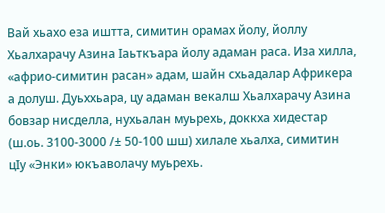Вай хьахо еза иштта, симитин орамах йолу, йоллу Хьалхарачу Азина Iаьткъара йолу адаман раса. Иза хилла, «африо-симитин расан» адам, шайн схьадалар Африкера а долуш. Дуьххьара, цу адаман векалш Хьалхарачу Азина бовзар нисделла, нухьалан муьрехь, доккха хидестар (ш.оь. 3100-3000 /± 50-100 шш) хилале хьалха, симитин цIу «Энки» юкъаволачу муьрехь.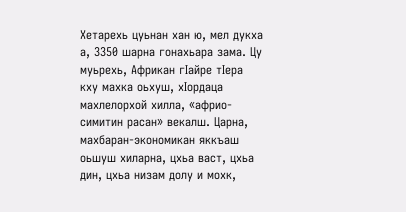Хетарехь цуьнан хан ю, мел дукха а, 3350 шарна гонахьара зама. Цу муьрехь, Африкан гIайре тIера кху махка оьхуш, хIордаца махлелорхой хилла, «африо-симитин расан» векалш. Царна, махбаран-экономикан яккъаш оьшуш хиларна, цхьа васт, цхьа дин, цхьа низам долу и мохк,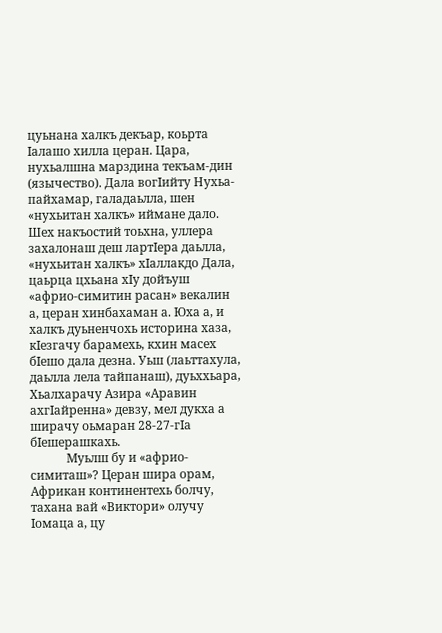цуьнана халкъ декъар, коьрта Iалашо хилла церан. Цара, нухьалшна марздина текъам-дин (язычество). Дала вогIийту Нухьа-пайхамар, галадаьлла, шен «нухьитан халкъ» иймане дало. Шех накъостий тоьхна, уллера захалонаш деш лартIера даьлла, «нухьитан халкъ» хIаллакдо Дала, цаьрца цхьана хIу дойъуш «африо-симитин расан» векалин а, церан хинбахаман а. Юха а, и халкъ дуьненчохь историна хаза, кIезгачу барамехь, кхин масех бIешо дала дезна. Уьш (лаьттахула, даьлла лела тайпанаш), дуьххьара, Хьалхарачу Азира «Аравин ахгIайренна» девзу, мел дукха а ширачу оьмаран 28-27-гIа бIешерашкахь.
            Муьлш бу и «африо-симиташ»? Церан шира орам, Африкан континентехь болчу, тахана вай «Виктори» олучу Iомаца а, цу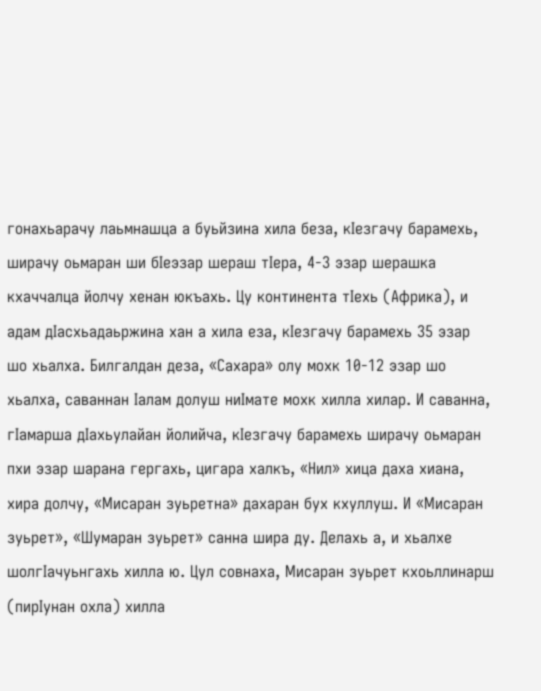гонахьарачу лаьмнашца а буьйзина хила беза, кIезгачу барамехь, ширачу оьмаран ши бIеэзар шераш тIера, 4-3 эзар шерашка кхаччалца йолчу хенан юкъахь. Цу континента тIехь (Африка), и адам дIасхьадаьржина хан а хила еза, кIезгачу барамехь 35 эзар шо хьалха. Билгалдан деза, «Сахара» олу мохк 10-12 эзар шо хьалха, саваннан Iалам долуш ниIмате мохк хилла хилар. И саванна, гIамарша дIахьулайан йолийча, кIезгачу барамехь ширачу оьмаран пхи эзар шарана гергахь, цигара халкъ, «Нил» хица даха хиана, хира долчу, «Мисаран зуьретна» дахаран бух кхуллуш. И «Мисаран зуьрет», «Шумаран зуьрет» санна шира ду. Делахь а, и хьалхе шолгIачуьнгахь хилла ю. Цул совнаха, Мисаран зуьрет кхоьллинарш (пирIунан охла) хилла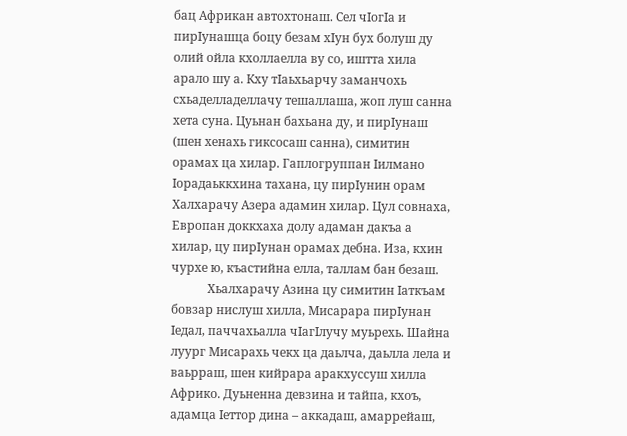бац Африкан автохтонаш. Сел чIогIа и пирIунашца боцу безам хIун бух болуш ду олий ойла кхоллаелла ву со, иштта хила арало шу а. Кху тIаьхьарчу заманчохь схьаделладеллачу тешаллаша, жоп луш санна хета суна. Цуьнан бахьана ду, и пирIунаш (шен хенахь гиксосаш санна), симитин орамах ца хилар. Гаплогруппан Iилмано Iорадаьккхина тахана, цу пирIунин орам Халхарачу Азера адамин хилар. Цул совнаха, Европан доккхаха долу адаман дакъа а хилар, цу пирIунан орамах дебна. Иза, кхин чурхе ю, къастийна елла, таллам бан безаш.
            Хьалхарачу Азина цу симитин Iаткъам бовзар нислуш хилла, Мисарара пирIунан Iедал, паччахьалла чIагIлучу муьрехь. Шайна луург Мисарахь чекх ца даьлча, даьлла лела и ваьрраш, шен кийрара аракхуссуш хилла Африко. Дуьненна девзина и тайпа, кхоъ, адамца Iеттор дина – аккадаш, амаррейаш,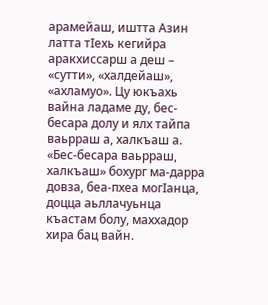арамейаш, иштта Азин латта тIехь кегийра аракхиссарш а деш – «сутти», «халдейаш», «ахламуо». Цу юкъахь вайна ладаме ду, бес-бесара долу и ялх тайпа ваьрраш а, халкъаш а. «Бес-бесара ваьрраш, халкъаш» бохург ма-дарра довза, беа-пхеа могIанца, доцца аьллачуьнца къастам болу, маххадор хира бац вайн.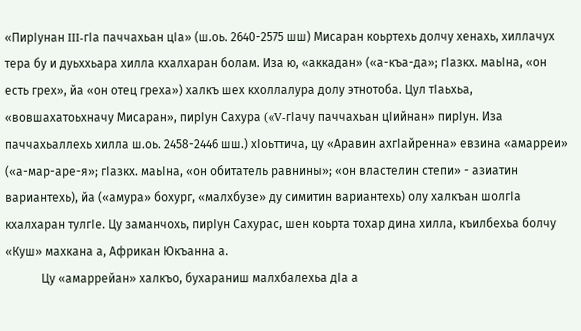«ПирIунан III-гIа паччахьан цIа» (ш.оь. 2640-2575 шш) Мисаран коьртехь долчу хенахь, хиллачух тера бу и дуьххьара хилла кхалхаран болам. Иза ю, «аккадан» («а-къа-да»; гIазкх. маьIна, «он есть грех», йа «он отец греха») халкъ шех кхоллалура долу этнотоба. Цул тIаьхьа, «вовшахатоьхначу Мисаран», пирIун Сахура («V-гIачу паччахьан цIийнан» пирIун. Иза паччахьаллехь хилла ш.оь. 2458-2446 шш.) хIоьттича, цу «Аравин ахгIайренна» евзина «амарреи» («а-мар-аре-я»; гIазкх. маьIна, «он обитатель равнины»; «он властелин степи» - азиатин вариантехь), йа («амура» бохург, «малхбузе» ду симитин вариантехь) олу халкъан шолгIа кхалхаран тулгIе. Цу заманчохь, пирIун Сахурас, шен коьрта тохар дина хилла, къилбехьа болчу «Куш» махкана а, Африкан Юкъанна а.
            Цу «амаррейан» халкъо, бухараниш малхбалехьа дIа а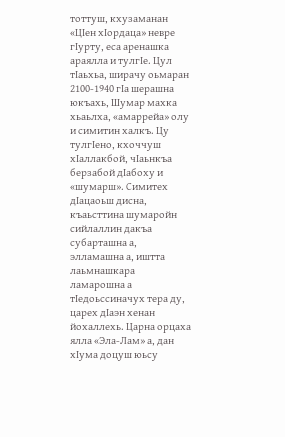тоттуш, кхузаманан «ЦIен хIордаца» невре гIурту, еса аренашка араялла и тулгIе. Цул тIаьхьа, ширачу оьмаран 2100-1940 гIа шерашна юкъахь, Шумар махка хьаьлха, «амаррейа» олу и симитин халкъ. Цу тулгIено, кхоччуш хIаллакбой, чIаьнкъа берзабой дIабоху и «шумарш». Симитех дIацаоьш дисна, къаьсттина шумаройн сийлаллин дакъа субарташна а, элламашна а, иштта лаьмнашкара ламарошна а тIедоьссиначух тера ду, царех дIаэн хенан йохаллехь. Царна орцаха ялла «Эла-Лам» а, дан хIума доцуш юьсу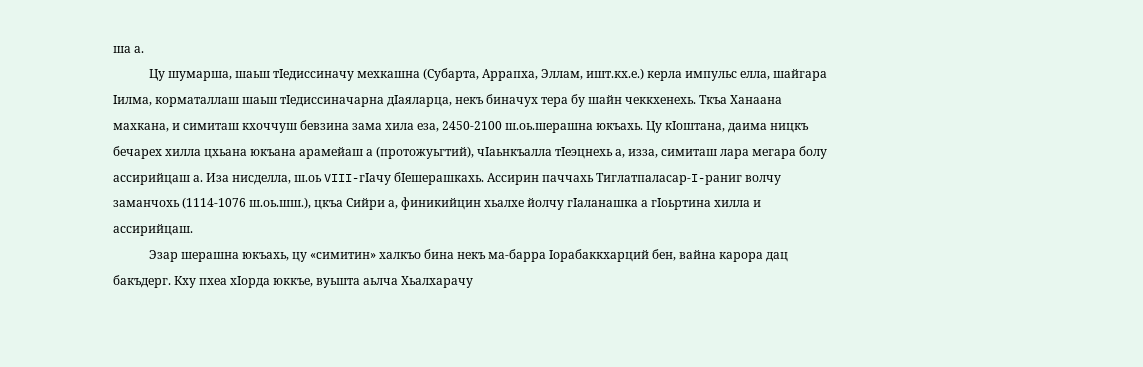ша а.
            Цу шумарша, шаьш тIедиссиначу мехкашна (Субарта, Аррапха, Эллам, ишт.кх.е.) керла импульс елла, шайгара Iилма, корматаллаш шаьш тIедиссиначарна дIаяларца, некъ биначух тера бу шайн чеккхенехь. Ткъа Ханаана махкана, и симиташ кхоччуш бевзина зама хила еза, 2450-2100 ш.оь.шерашна юкъахь. Цу кIоштана, даима ницкъ бечарех хилла цхьана юкъана арамейаш а (протожуьгтий), чIаьнкъалла тIеэцнехь а, изза, симиташ лара мегара болу ассирийцаш а. Иза нисделла, ш.оь VIII-гIачу бIешерашкахь. Ассирин паччахь Тиглатпаласар-I-раниг волчу заманчохь (1114-1076 ш.оь.шш.), цкъа Сийри а, финикийцин хьалхе йолчу гIаланашка а гIоьртина хилла и ассирийцаш.
            Эзар шерашна юкъахь, цу «симитин» халкъо бина некъ ма-барра Iорабаккхарций бен, вайна карора дац бакъдерг. Кху пхеа хIорда юккъе, вуьшта аьлча Хьалхарачу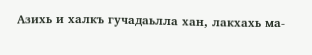Азихь и халкъ гучадаьлла хан, лакхахь ма-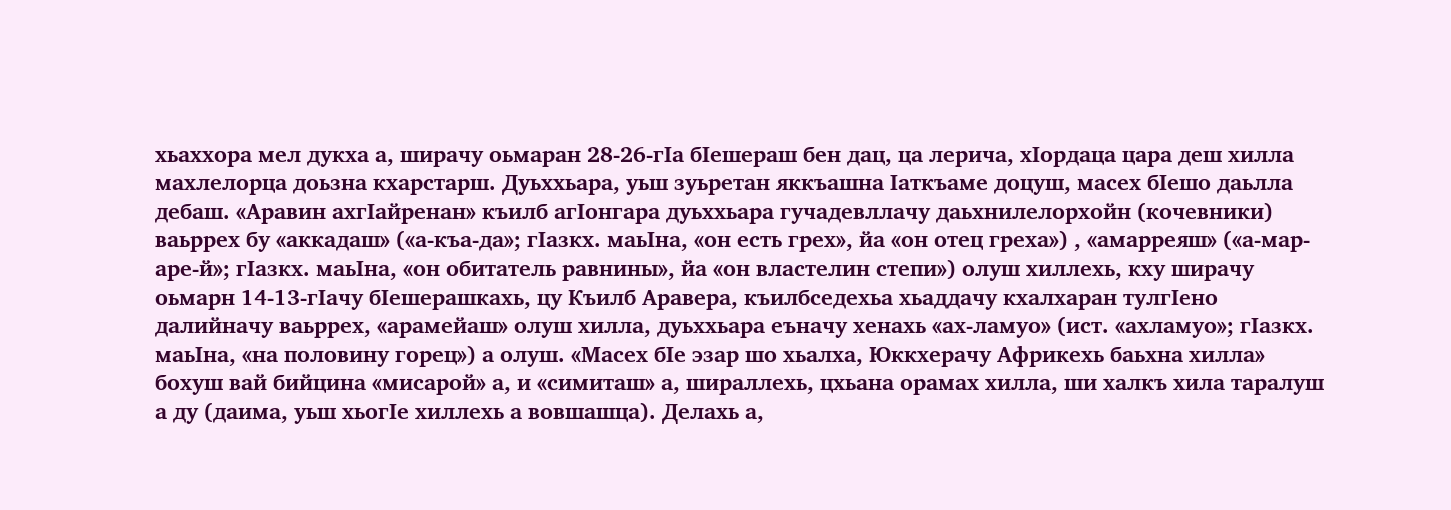хьаххора мел дукха а, ширачу оьмаран 28-26-гIа бIешераш бен дац, ца лерича, хIордаца цара деш хилла махлелорца доьзна кхарстарш. Дуьххьара, уьш зуьретан яккъашна Iаткъаме доцуш, масех бIешо даьлла дебаш. «Аравин ахгIайренан» къилб агIонгара дуьххьара гучадевллачу даьхнилелорхойн (кочевники) ваьррех бу «аккадаш» («а-къа-да»; гIазкх. маьIна, «он есть грех», йа «он отец греха») , «амарреяш» («а-мар-аре-й»; гIазкх. маьIна, «он обитатель равнины», йа «он властелин степи») олуш хиллехь, кху ширачу оьмарн 14-13-гIачу бIешерашкахь, цу Къилб Аравера, къилбседехьа хьаддачу кхалхаран тулгIено далийначу ваьррех, «арамейаш» олуш хилла, дуьххьара еъначу хенахь «ах-ламуо» (ист. «ахламуо»; гIазкх. маьIна, «на половину горец») а олуш. «Масех бIе эзар шо хьалха, Юккхерачу Африкехь баьхна хилла» бохуш вай бийцина «мисарой» а, и «симиташ» а, шираллехь, цхьана орамах хилла, ши халкъ хила таралуш а ду (даима, уьш хьогIе хиллехь а вовшашца). Делахь а,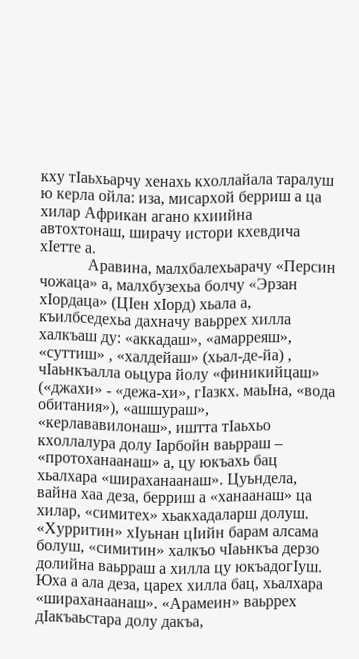кху тIаьхьарчу хенахь кхоллайала таралуш ю керла ойла: иза, мисархой берриш а ца хилар Африкан агано кхиийна автохтонаш, ширачу истори кхевдича хIетте а.
            Аравина, малхбалехьарачу «Персин чожаца» а, малхбузехьа болчу «Эрзан хIордаца» (ЦIен хIорд) хьала а, къилбседехьа дахначу ваьррех хилла халкъаш ду: «аккадаш», «амарреяш», «суттиш» , «халдейаш» (хьал-де-йа) , чIаьнкъалла оьцура йолу «финикийцаш» («джахи» - «дежа-хи», гIазкх. маьIна, «вода обитания»), «ашшураш», «керлававилонаш», иштта тIаьхьо кхоллалура долу Iарбойн ваьрраш – «протоханаанаш» а, цу юкъахь бац хьалхара «шираханаанаш». Цуьндела, вайна хаа деза, берриш а «ханаанаш» ца хилар, «симитех» хьакхадаларш долуш. «Хурритин» хIуьнан цIийн барам алсама болуш, «симитин» халкъо чIаьнкъа дерзо долийна ваьрраш а хилла цу юкъадогIуш. Юха а ала деза, царех хилла бац, хьалхара «шираханаанаш». «Арамеин» ваьррех дIакъаьстара долу дакъа,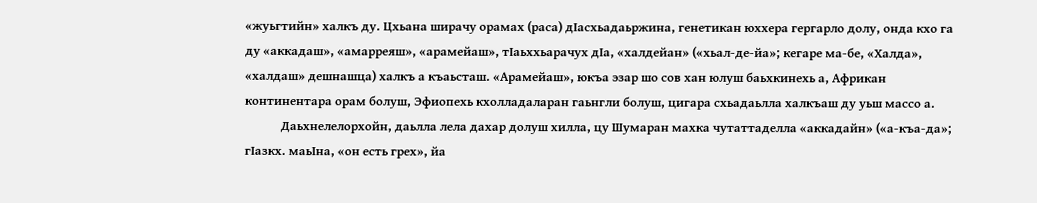«жуьгтийн» халкъ ду. Цхьана ширачу орамах (раса) дIасхьадаьржина, генетикан юххера гергарло долу, онда кхо га ду «аккадаш», «амарреяш», «арамейаш», тIаьххьарачух дIа, «халдейан» («хьал-де-йа»; кегаре ма-бе, «Халда», «халдаш» дешнашца) халкъ а къаьсташ. «Арамейаш», юкъа эзар шо сов хан юлуш баьхкинехь а, Африкан континентара орам болуш, Эфиопехь кхолладаларан гаьнгли болуш, цигара схьадаьлла халкъаш ду уьш массо а.
            Даьхнелелорхойн, даьлла лела дахар долуш хилла, цу Шумаран махка чутаттаделла «аккадайн» («а-къа-да»; гIазкх. маьIна, «он есть грех», йа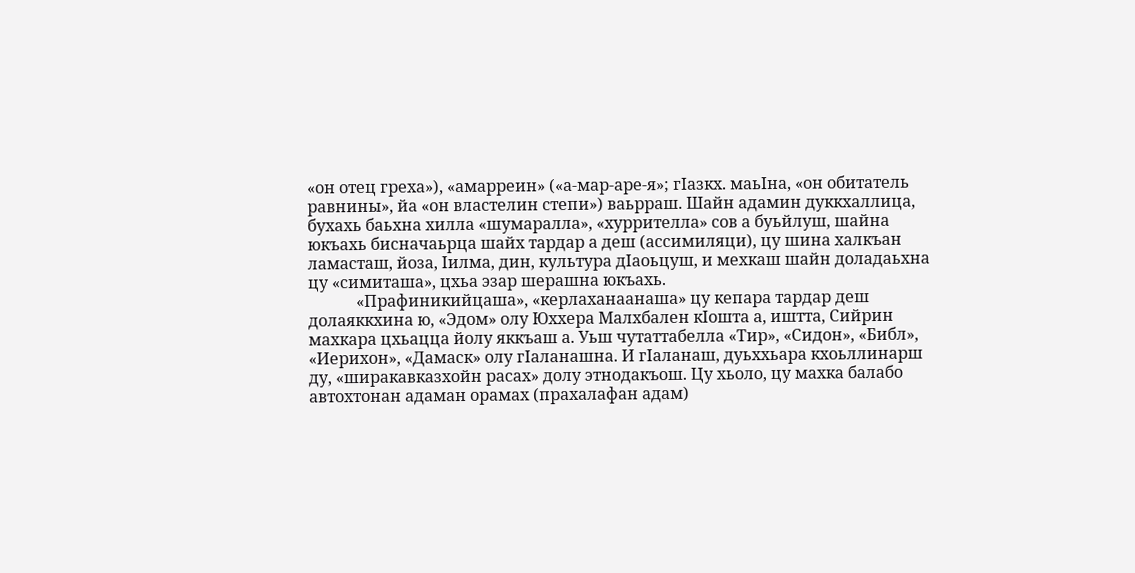«он отец греха»), «амарреин» («а-мар-аре-я»; гIазкх. маьIна, «он обитатель равнины», йа «он властелин степи») ваьрраш. Шайн адамин дуккхаллица, бухахь баьхна хилла «шумаралла», «хуррителла» сов а буьйлуш, шайна юкъахь бисначаьрца шайх тардар а деш (ассимиляци), цу шина халкъан ламасташ, йоза, Iилма, дин, культура дIаоьцуш, и мехкаш шайн доладаьхна цу «симиташа», цхьа эзар шерашна юкъахь.
            «Прафиникийцаша», «керлаханаанаша» цу кепара тардар деш долаяккхина ю, «Эдом» олу Юххера Малхбален кIошта а, иштта, Сийрин махкара цхьацца йолу яккъаш а. Уьш чутаттабелла «Тир», «Сидон», «Библ», «Иерихон», «Дамаск» олу гIаланашна. И гIаланаш, дуьххьара кхоьллинарш ду, «ширакавказхойн расах» долу этнодакъош. Цу хьоло, цу махка балабо автохтонан адаман орамах (прахалафан адам)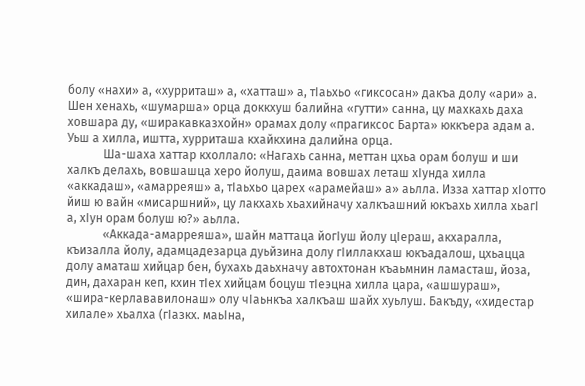болу «нахи» а, «хурриташ» а, «хатташ» а, тIаьхьо «гиксосан» дакъа долу «ари» а. Шен хенахь, «шумарша» орца доккхуш балийна «гутти» санна, цу махкахь даха ховшара ду, «ширакавказхойн» орамах долу «прагиксос Барта» юккъера адам а. Уьш а хилла, иштта, хурриташа кхайкхина далийна орца.
            Ша-шаха хаттар кхоллало: «Нагахь санна, меттан цхьа орам болуш и ши халкъ делахь, вовшашца херо йолуш, даима вовшах леташ хIунда хилла «аккадаш», «амарреяш» а, тIаьхьо царех «арамейаш» а» аьлла. Изза хаттар хIотто йиш ю вайн «мисаршний», цу лакхахь хьахийначу халкъашний юкъахь хилла хьагI а, хIун орам болуш ю?» аьлла.
            «Аккада-амарреяша», шайн маттаца йогIуш йолу цIераш, акхаралла, къизалла йолу, адамцадезарца дуьйзина долу гIиллакхаш юкъадалош, цхьацца долу аматаш хийцар бен, бухахь даьхначу автохтонан къаьмнин ламасташ, йоза, дин, дахаран кеп, кхин тIех хийцам боцуш тIеэцна хилла цара, «ашшураш», «шира-керлававилонаш» олу чIаьнкъа халкъаш шайх хуьлуш. Бакъду, «хидестар хилале» хьалха (гIазкх. маьIна,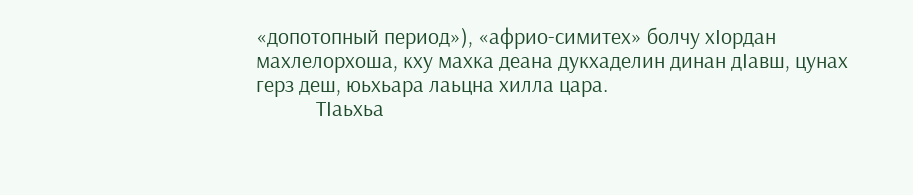«допотопный период»), «африо-симитех» болчу хIордан махлелорхоша, кху махка деана дукхаделин динан дIавш, цунах герз деш, юьхьара лаьцна хилла цара.
            ТIаьхьа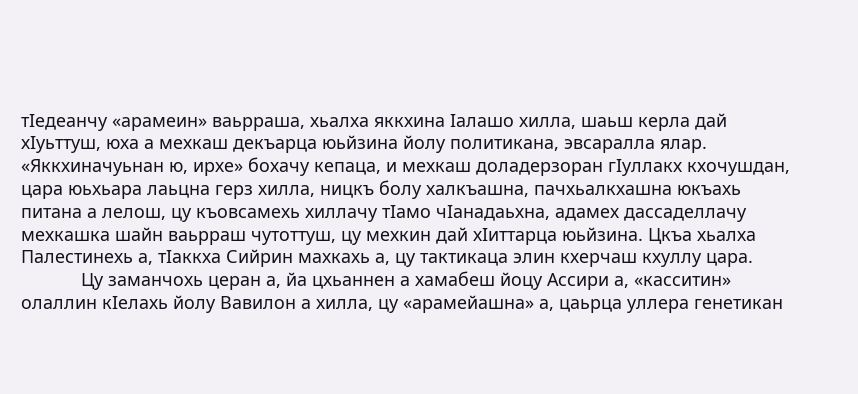тIедеанчу «арамеин» ваьрраша, хьалха яккхина Iалашо хилла, шаьш керла дай хIуьттуш, юха а мехкаш декъарца юьйзина йолу политикана, эвсаралла ялар. «Яккхиначуьнан ю, ирхе» бохачу кепаца, и мехкаш доладерзоран гIуллакх кхочушдан, цара юьхьара лаьцна герз хилла, ницкъ болу халкъашна, пачхьалкхашна юкъахь питана а лелош, цу къовсамехь хиллачу тIамо чIанадаьхна, адамех дассаделлачу мехкашка шайн ваьрраш чутоттуш, цу мехкин дай хIиттарца юьйзина. Цкъа хьалха Палестинехь а, тIаккха Сийрин махкахь а, цу тактикаца элин кхерчаш кхуллу цара.
            Цу заманчохь церан а, йа цхьаннен а хамабеш йоцу Ассири а, «касситин» олаллин кIелахь йолу Вавилон а хилла, цу «арамейашна» а, цаьрца уллера генетикан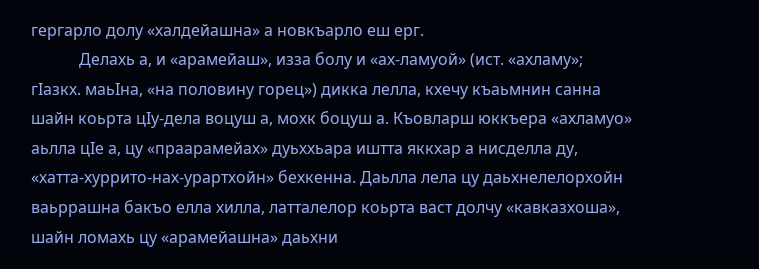гергарло долу «халдейашна» а новкъарло еш ерг.
            Делахь а, и «арамейаш», изза болу и «ах-ламуой» (ист. «ахламу»; гIазкх. маьIна, «на половину горец») дикка лелла, кхечу къаьмнин санна шайн коьрта цIу-дела воцуш а, мохк боцуш а. Къовларш юккъера «ахламуо» аьлла цIе а, цу «праарамейах» дуьххьара иштта яккхар а нисделла ду, «хатта-хуррито-нах-урартхойн» бехкенна. Даьлла лела цу даьхнелелорхойн ваьррашна бакъо елла хилла, латталелор коьрта васт долчу «кавказхоша», шайн ломахь цу «арамейашна» даьхни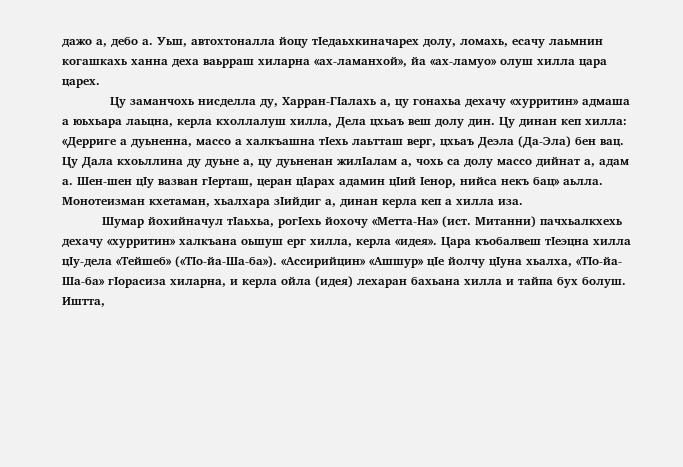дажо а, дебо а. Уьш, автохтоналла йоцу тIедаьхкиначарех долу, ломахь, есачу лаьмнин когашкахь ханна деха ваьрраш хиларна «ах-ламанхой», йа «ах-ламуо» олуш хилла цара царех.
            Цу заманчохь нисделла ду, Харран-ГIалахь а, цу гонахьа дехачу «хурритин» адмаша а юьхьара лаьцна, керла кхоллалуш хилла, Дела цхьаъ веш долу дин. Цу динан кеп хилла: «Дерриге а дуьненна, массо а халкъашна тIехь лаьтташ верг, цхьаъ Деэла (Да-Эла) бен вац. Цу Дала кхоьллина ду дуьне а, цу дуьненан жилIалам а, чохь са долу массо дийнат а, адам а. Шен-шен цIу вазван гIерташ, церан цIарах адамин цIий Iенор, нийса некъ бац» аьлла. Монотеизман кхетаман, хьалхара зIийдиг а, динан керла кеп а хилла иза.
          Шумар йохийначул тIаьхьа, рогIехь йохочу «Метта-На» (ист. Митанни) пачхьалкхехь дехачу «хурритин» халкъана оьшуш ерг хилла, керла «идея». Цара къобалвеш тIеэцна хилла цIу-дела «Тейшеб» («ТIо-йа-Ша-ба»). «Ассирийцин» «Ашшур» цIе йолчу цIуна хьалха, «ТIо-йа-Ша-ба» гIорасиза хиларна, и керла ойла (идея) лехаран бахьана хилла и тайпа бух болуш. Иштта,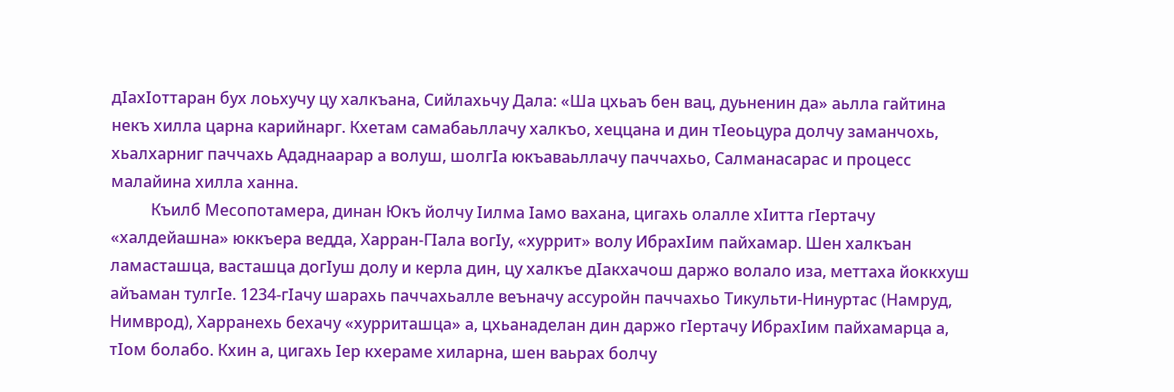дIахIоттаран бух лоьхучу цу халкъана, Сийлахьчу Дала: «Ша цхьаъ бен вац, дуьненин да» аьлла гайтина некъ хилла царна карийнарг. Кхетам самабаьллачу халкъо, хеццана и дин тIеоьцура долчу заманчохь, хьалхарниг паччахь Ададнаарар а волуш, шолгIа юкъаваьллачу паччахьо, Салманасарас и процесс малайина хилла ханна.
          Къилб Месопотамера, динан Юкъ йолчу Iилма Iамо вахана, цигахь олалле хIитта гIертачу «халдейашна» юккъера ведда, Харран-ГIала вогIу, «хуррит» волу ИбрахIим пайхамар. Шен халкъан ламасташца, васташца догIуш долу и керла дин, цу халкъе дIакхачош даржо волало иза, меттаха йоккхуш айъаман тулгIе. 1234-гIачу шарахь паччахьалле веъначу ассуройн паччахьо Тикульти-Нинуртас (Намруд, Нимврод), Харранехь бехачу «хурриташца» а, цхьанаделан дин даржо гIертачу ИбрахIим пайхамарца а, тIом болабо. Кхин а, цигахь Iер кхераме хиларна, шен ваьрах болчу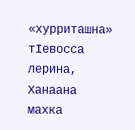«хурриташна» тIевосса лерина, Ханаана махка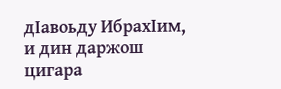дIавоьду ИбрахIим, и дин даржош цигара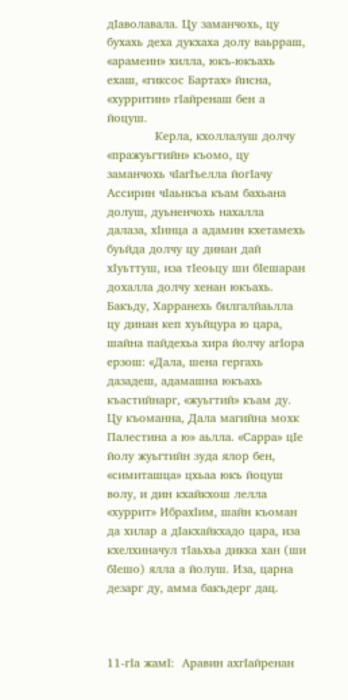дIаволавала. Цу заманчохь, цу бухахь деха дукхаха долу ваьрраш, «арамеин» хилла, юкъ-юкъахь ехаш, «гиксос Бартах» йисна, «хурритин» гIайренаш бен а йоцуш.
            Керла, кхоллалуш долчу «пражуьгтийн» къомо, цу заманчохь чIагIъелла йогIачу Ассирин чIаьнкъа къам бахьана долуш, дуьненчохь нахалла далаза, хIинца а адамин кхетамехь буьйда долчу цу динан дай хIуьттуш, иза тIеоьцу ши бIешаран дохалла долчу хенан юкъахь. Бакъду, Харранехь билгалйаьлла цу динан кеп хуьйцура ю цара, шайна пайдехьа хира йолчу агIора ерзош: «Дала, шена гергахь дазадеш, адамашна юкъахь къастийнарг, «жуьгтий» къам ду. Цу къоманна, Дала магийна мохк Палестина а ю» аьлла. «Сарра» цIе йолу жуьгтийн зуда ялор бен, «симиташца» цхьаа юкъ йоцуш волу, и дин кхайкхош лелла «хуррит» ИбрахIим, шайн къоман да хилар а дIакхайкхадо цара, иза кхелхиначул тIаьхьа дикка хан (ши бIешо) ялла а йолуш. Иза, царна дезарг ду, амма бакъдерг дац.



11-гIа жамI:  Аравин ахгIайренан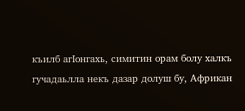къилб агIонгахь, симитин орам болу халкъ гучадаьлла некъ дазар долуш бу, Африкан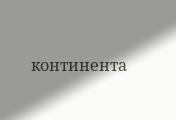континента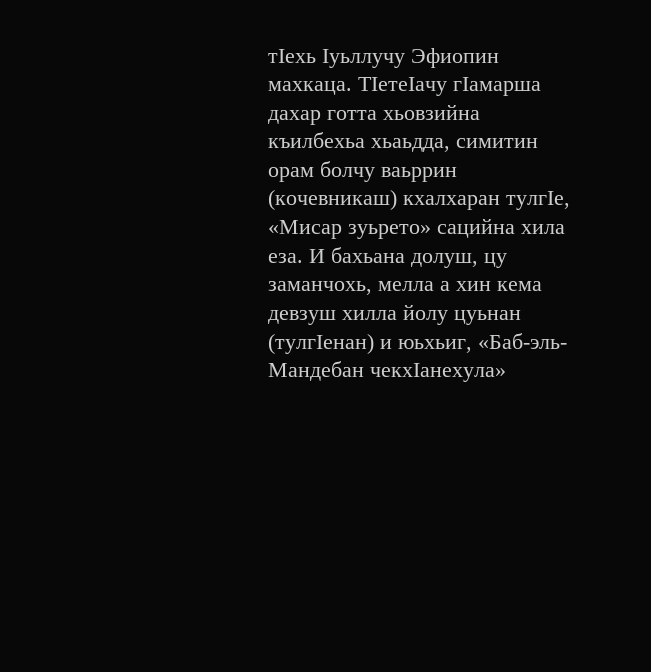тIехь Iуьллучу Эфиопин махкаца. ТIетеIачу гIамарша дахар готта хьовзийна къилбехьа хьаьдда, симитин орам болчу ваьррин (кочевникаш) кхалхаран тулгIе, «Мисар зуьрето» сацийна хила еза. И бахьана долуш, цу заманчохь, мелла а хин кема девзуш хилла йолу цуьнан (тулгIенан) и юьхьиг, «Баб-эль-Мандебан чекхIанехула»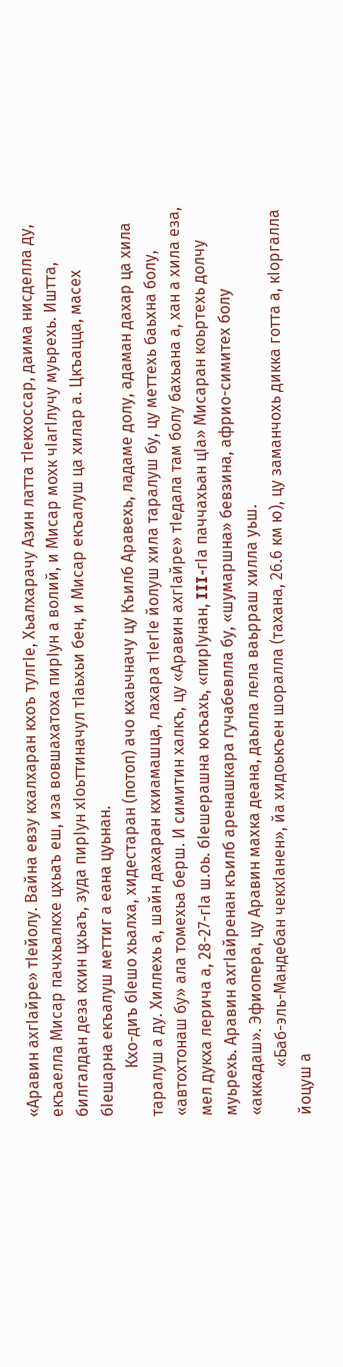«Аравин ахгIайре» тIейолу. Вайна евзу кхалхаран кхоъ тулгIе, Хьалхарачу Азин латта тIекхоссар, даима нисделла ду, екъаелла Мисар пачхьалкхе цхьаъ еш, иза вовшахатоха пирIун а волий, и Мисар мохк чIагIлучу муьрехь. Иштта, билгалдан деза кхин цхьаъ, зуда пирIун хIоьттиначул тIаьхьи бен, и Мисар екъалуш ца хилар а. Цкъацца, масех бIешарна екъалуш меттиг а еана цуьнан.
            Кхо-диъ бIешо хьалха, хидестаран (потоп) ачо кхаьчначу цу Къилб Аравехь, ладаме долу, адаман дахар ца хила таралуш а ду. Хиллехь а, шайн дахаран кхиамашца, лахара тIегIе йолуш хила таралуш бу, цу меттехь баьхна болу, «автохтонаш бу» ала томехьа берш. И симитин халкъ, цу «Аравин ахгIайре» тIедала там болу бахьана а, хан а хила еза, мел дукха лерича а, 28-27-гIа ш.оь. бIешерашна юкъахь, «пирIунан, III-гIа паччахьан цIа» Мисаран коьртехь долчу муьрехь. Аравин ахгIайренан къилб аренашкара гучабевлла бу, «шумаршна» бевзина, африо-симитех болу «аккадаш». Эфиопера, цу Аравин махка деана, даьлла лела ваьрраш хилла уьш.
            «Баб-эль-Мандебан чекхIанен», йа хидоькъен шоралла (тахана, 26.6 км ю), цу заманчохь дикка готта а, кIоргалла йоцуш а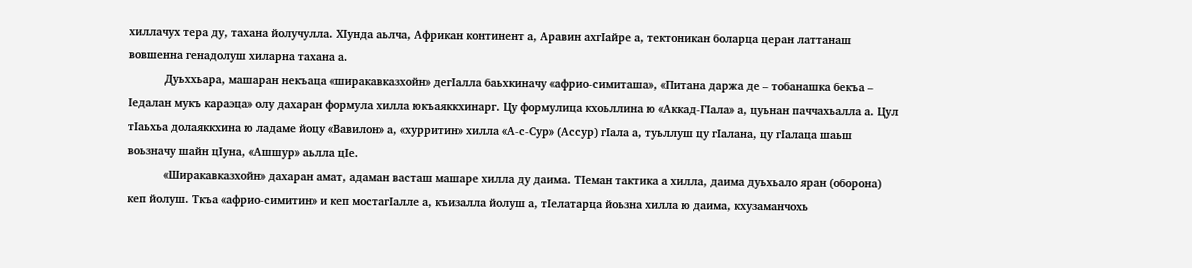хиллачух тера ду, тахана йолучулла. ХIунда аьлча, Африкан континент а, Аравин ахгIайре а, тектоникан боларца церан латтанаш вовшенна генадолуш хиларна тахана а.
            Дуьххьара, машаран некъаца «ширакавказхойн» дегIалла баьхкиначу «африо-симиташа», «Питана даржа де – тобанашка бекъа – Iедалан мукъ караэца» олу дахаран формула хилла юкъаяккхинарг. Цу формулица кхоьллина ю «Аккад-ГIала» а, цуьнан паччахьалла а. Цул тIаьхьа долаяккхина ю ладаме йоцу «Вавилон» а, «хурритин» хилла «А-с-Сур» (Ассур) гIала а, туьллуш цу гIалана, цу гIалаца шаьш воьзначу шайн цIуна, «Ашшур» аьлла цIе.
            «Ширакавказхойн» дахаран амат, адаман васташ машаре хилла ду даима. ТIеман тактика а хилла, даима дуьхьало яран (оборона) кеп йолуш. Ткъа «африо-симитин» и кеп мостагIалле а, къизалла йолуш а, тIелатарца йоьзна хилла ю даима, кхузаманчохь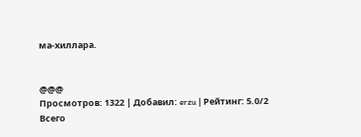ма-хиллара.


@@@
Просмотров: 1322 | Добавил: erzu | Рейтинг: 5.0/2
Всего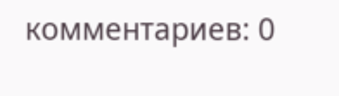комментариев: 0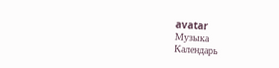avatar
Музыка
Календарь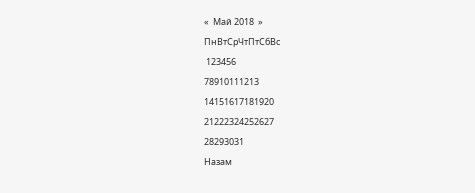«  Май 2018  »
ПнВтСрЧтПтСбВс
 123456
78910111213
14151617181920
21222324252627
28293031
Назам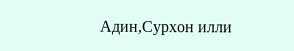Адин,Сурхон илли